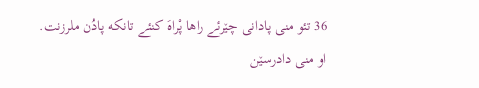36 تئو منی پادانی چێرئے راها پْراهَ کنئے تانکه پادُن ملرزنت.
او منی دادرسێن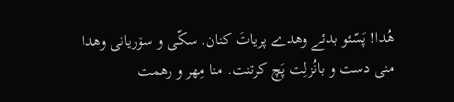هُدا! پَسّئو بدئے وهدے پریاتَ کنان. سکّی و سۆریانی وهدا منی دست و بانُزلِت پَچ کرتنت. منا مِهر و رهمت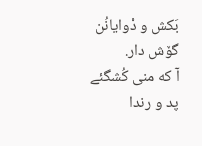بَکش و دْوایانُن گۆش دار.
آ که منی کُشگئے پد و رندا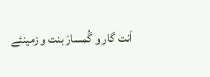اَنت گار و گُمسارَ بنت و زمینئے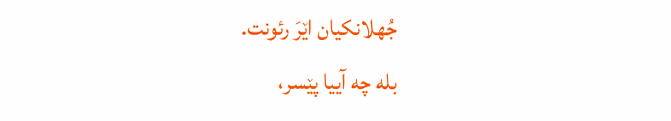جُهلانکیان اێرَ رئونت.
بله چه آییا پێسر،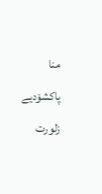منا پاکشۆدیے زلورت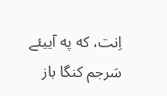اِنت، که په آییئے سَرجم کنگا باز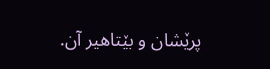پرێشان و بێتاهیر آن.